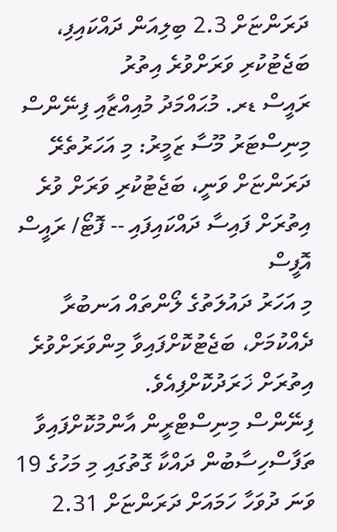ދަރަންޏަށް 2.3 ބިލިއަން ދައްކައިފި، ބަޖެޓުކުރި ވަރަށްވުރެ އިތުރު
ރައީސް ޑރ. މުޙައްމަދު މުއިއްޒާއި ފިނޭންސް މިނިސްޓަރު މޫސާ ޒަމީރު: މި އަހަރުތެރޭ ދަރަންޏަށް ވަނީ، ބަޖެޓުކުރި ވަރަށް ވުރެ އިތުރަށް ފައިސާ ދައްކައިފައި -- ފޮޓޯ/ ރައީސް އޮފީސް
މި އަހަރު ދައުލަތުގެ ލޯންތައް އަނބުރާ ދެއްކުމަށް، ބަޖެޓުކޮށްފައިވާ މިންވަރަށްވުރެ އިތުރަށް ޚަރަދުކޮށްފިއެވެ.
ފިނޭންސް މިނިސްޓްރީން އާންމުކޮށްފައިވާ ތަފާސްހިސާބުން ދައްކާ ގޮތުގައި މި މަހުގެ 19 ވަނަ ދުވަހާ ހަމައަށް ދަރަންޏަށް 2.31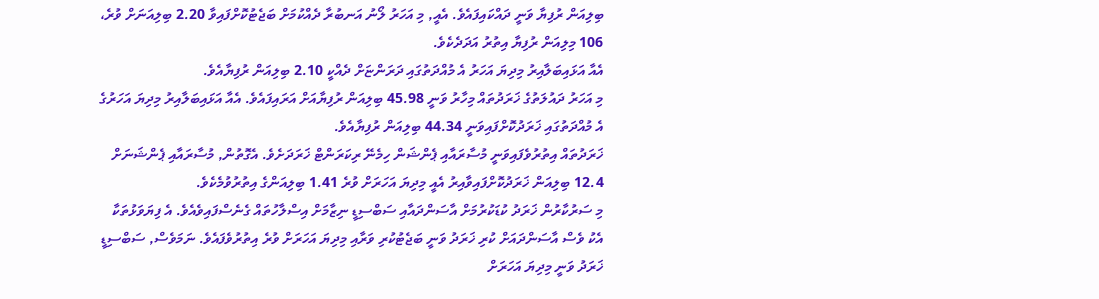ބިލިއަން ރުފިޔާ ވަނީ ދައްކައިފައެވެ. އެއީ, މި އަހަރު ލޯނު އަނބުރާ ދެއްކުމަށް ބަޖެޓުކޮށްފައިވާ 2.20 ބިލިއަނަށް ވުރެ، 106 މިލިއަން ރުފިޔާ އިތުރު އަދަދެކެވެ.
އެއާ އަޅައިބަލާއިރު މިދިޔަ އަހަރު އެ މުއްދަތުގައި ދަރަންޏަށް ދެއްކީ 2.10 ބިލިއަން ރުފިޔާއެވެ.
މި އަހަރު ދައުލަތުގެ ޚަރަދުތައް މިހާރު ވަނީ 45.98 ބިލިއަން ރުފިޔާއަށް އަރައިފައެވެ. އެއާ އަޅައިބަލާއިރު މިދިޔަ އަހަރުގެ އެ މުއްދަތުގައި ޚަރަދުކޮށްފައިވަނީ 44.34 ބިލިއަން ރުފިޔާއެވެ.
ޚަރަދުތައް އިތުރުވެފައިވަނީ މުސާރައާއި ޕެންޝަން ހިމެނޭ ރިކަރަންޓް ޚަރަދަށެވެ. އެގޮތުން, މުސާރައާއި ޕެންޝަނަށް 12.4 ބިލިއަން ޚަރަދުކޮށްފައިވާއިރު އެއީ މިދިޔަ އަހަރަށް ވުރެ 1.41 ބިލިއަންގެ އިތުރުވުމެކެވެ.
މި ސަރުކާރުން ޚަރަދު ކުޑަކުރުމަށް އާސަންދައާއި ސަބްސިޑީ ނިޒާމަށް އިސްލާހުތައް ގެނެސްފައިވެއެވެ. އެ ފިޔަވަޅުތަކާ އެކު ވެސް އާސަންދައަށް ކުރި ޚަރަދު ވަނީ ބަޖެޓުކުރި ވަރާއި މިދިޔަ އަހަރަށް ވުރެ އިތުރުވެފައެވެ. ނަމަވެސް, ސަބްސިޑީ ޚަރަދު ވަނީ މިދިޔަ އަހަރަށް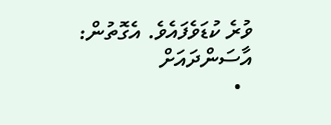ވުރެ ކުޑަވެފައެވެ. އެގޮތުން:
އާސަންދައަށް
  •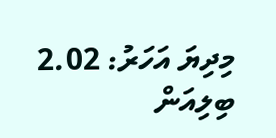މިދިޔަ އަހަރު: 2.02 ބިލިއަން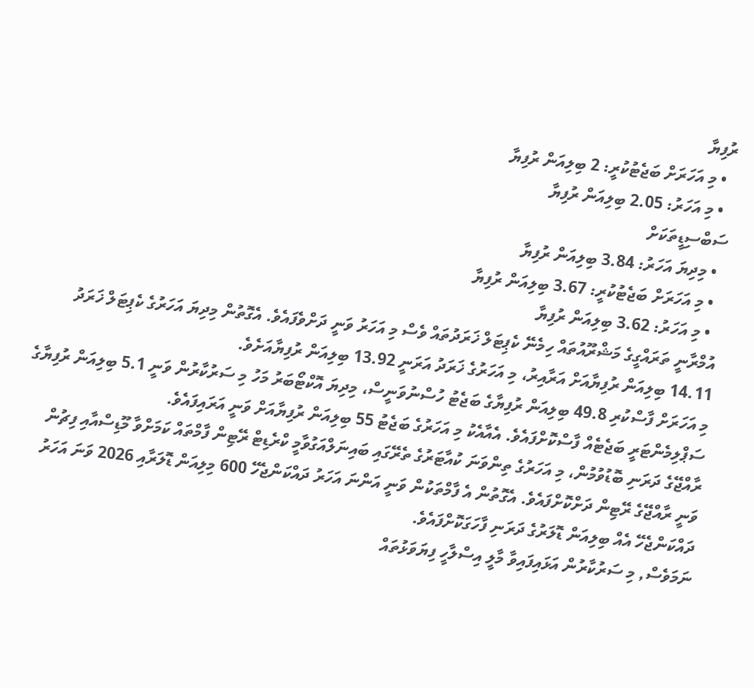ރުފިޔާ
  • މި އަހަރަށް ބަޖެޓުކުރީ: 2 ބިލިއަން ރުފިޔާ
  • މި އަހަރު: 2.05 ބިލިއަން ރުފިޔާ
ސަބްސިޑީތަކަށް
  • މިދިޔަ އަހަރު: 3.84 ބިލިއަން ރުފިޔާ
  • މި އަހަރަށް ބަޖެޓުކުރީ: 3.67 ބިލިއަން ރުފިޔާ
  • މި އަހަރު: 3.62 ބިލިއަން ރުފިޔާ
އުމްރާނީ ތަރައްގީގެ މަޝްރޫއުތައް ހިމެނޭ ކެޕިޓަލް ޚަރަދުތައް ވެސް މި އަހަރު ވަނީ ދަށްވެފައެވެ. އެގޮތުން މިދިޔަ އަހަރުގެ ކެޕިޓަލް ޚަރަދު 14.11 ބިލިއަން ރުފިޔާއަށް އަރާއިރު، މި އަހަރުގެ ޚަރަދު އަރަނީ 13.92 ބިލިއަން ރުފިޔާއަށެވެ.
މި އަހަރަށް ފާސްކުރި 49.8 ބިލިއަން ރުފިޔާގެ ބަޖެޓު ހުސްނުވަނީސް، މިދިޔަ އޮކްޓޯބަރު މަހު މި ސަރުކާރުން ވަނީ 5.1 ބިލިއަން ރުފިޔާގެ ސަޕްލިމެންޓަރީ ބަޖެޓެއް ފާސްކޮށްފައެވެ. އެއާއެކު މި އަހަރުގެ ބަޖެޓު 55 ބިލިއަން ރުފިޔާއަށް ވަނީ އަރައިފައެވެ.
ރާއްޖޭގެ ދަރަނި ބޮޑުވުމުން، މި އަހަރުގެ ތިންވަނަ ކުއާޓަރުގެ ތެރޭގައި ބައިނަލްއަގުވާމީ ކްރެޑިޓް ރޭޓިން ފާމްތައް ކަމަށްވާ މޫޑިސްއާއި ފިޗުން ވަނީ ރާއްޖޭގެ ރޭޓިން ދަށްކޮށްފައެވެ. އެގޮތުން އެ ފާމްތަކުން ވަނީ އަންނަ އަހަރު ދައްކަންޖެހޭ 600 މިލިއަން ޑޮލަރާއި 2026 ވަނަ އަހަރު ދައްކަންޖެހޭ އެއް ބިލިއަން ޑޮލަރުގެ ދަރަނި ފާހަގަކޮށްފައެވެ.
ނަމަވެސް, މި ސަރުކާރުން އަޅައިފައިވާ މާލީ އިސްލާހީ ފިޔަވަޅުތައް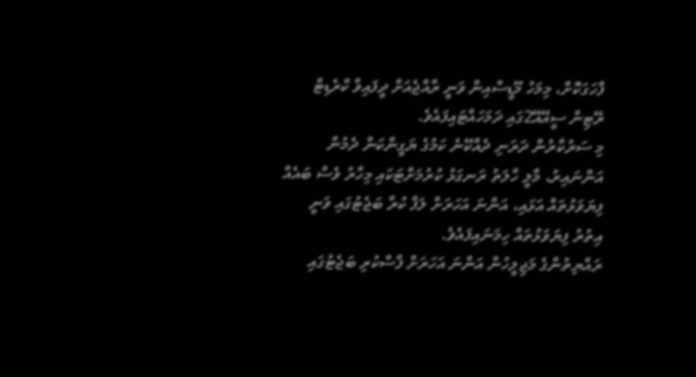ފާހަގަކޮށް، މިމަހު މޫޑީސްއިން ވަނީ ރާއްޖެއަށް ދީފައިވާ ކްރެޑިޓް ރޭޓިން ސީއޭއޭ2ގައި ދަމަހައްޓައިފައެވެ.
މި ސަރުކާރުން ދަރަނި ދެއްކޭނެ ކަމުގެ ޔަގީންކަން ދެމުން އަންނައިރު، މާލީ ހާލަތު ރަނގަޅު ކުރުމަށްޓަކައި މިހާރު ވެސް ބައެއް ފިޔަވަޅުތައް އަޅައި، އަންނަ އަހަރަށް ލަފާ ކުރާ ބަޖެޓުގައި ވަނީ އިތުރު ފިޔަވަޅުތައް ހިމަނައިފައެވެ.
ރައްޔިތުންގެ މަޖިލީހުން އަންނަ އަހަރަށް ފާސްކުރި ބަޖެޓުގައި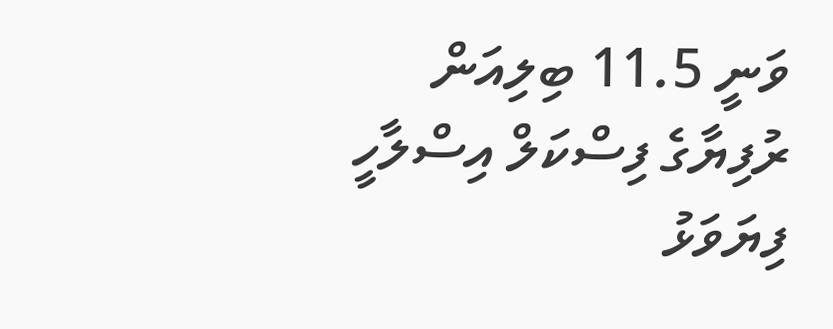ވަނީ 11.5 ބިލިއަން ރުފިޔާގެ ފިސްކަލް އިސްލާހީ ފިޔަވަޅު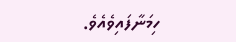ހިމަނާފައިވެއެވެ.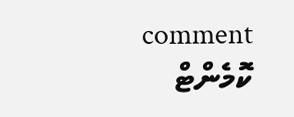comment ކޮމެންޓް